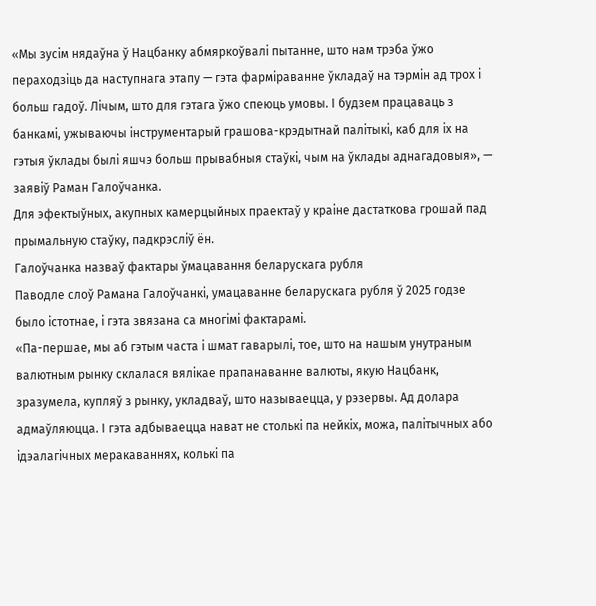«Мы зусім нядаўна ў Нацбанку абмяркоўвалі пытанне, што нам трэба ўжо пераходзіць да наступнага этапу — гэта фарміраванне ўкладаў на тэрмін ад трох і больш гадоў. Лічым, што для гэтага ўжо спеюць умовы. І будзем працаваць з банкамі, ужываючы інструментарый грашова-крэдытнай палітыкі, каб для іх на гэтыя ўклады былі яшчэ больш прывабныя стаўкі, чым на ўклады аднагадовыя», — заявіў Раман Галоўчанка.
Для эфектыўных, акупных камерцыйных праектаў у краіне дастаткова грошай пад прымальную стаўку, падкрэсліў ён.
Галоўчанка назваў фактары ўмацавання беларускага рубля
Паводле слоў Рамана Галоўчанкі, умацаванне беларускага рубля ў 2025 годзе было істотнае, і гэта звязана са многімі фактарамі.
«Па-першае, мы аб гэтым часта і шмат гаварылі, тое, што на нашым унутраным валютным рынку склалася вялікае прапанаванне валюты, якую Нацбанк, зразумела, купляў з рынку, укладваў, што называецца, у рэзервы. Ад долара адмаўляюцца. І гэта адбываецца нават не столькі па нейкіх, можа, палітычных або ідэалагічных меракаваннях, колькі па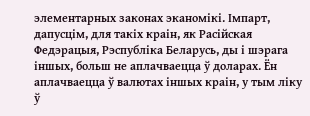элементарных законах эканомікі. Імпарт, дапусцім, для такіх краін, як Расійская Федэрацыя, Рэспубліка Беларусь, ды і шэрага іншых, больш не аплачваецца ў доларах. Ён аплачваецца ў валютах іншых краін, у тым ліку ў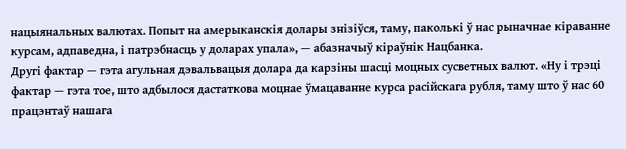нацыянальных валютах. Попыт на амерыканскія долары знізіўся, таму, паколькі ў нас рыначнае кіраванне курсам, адпаведна, і патрэбнасць у доларах упала», — абазначыў кіраўнік Нацбанка.
Другі фактар — гэта агульная дэвальвацыя долара да карзіны шасці моцных сусветных валют. «Ну і трэці фактар — гэта тое, што адбылося дастаткова моцнае ўмацаванне курса расійскага рубля, таму што ў нас 60 працэнтаў нашага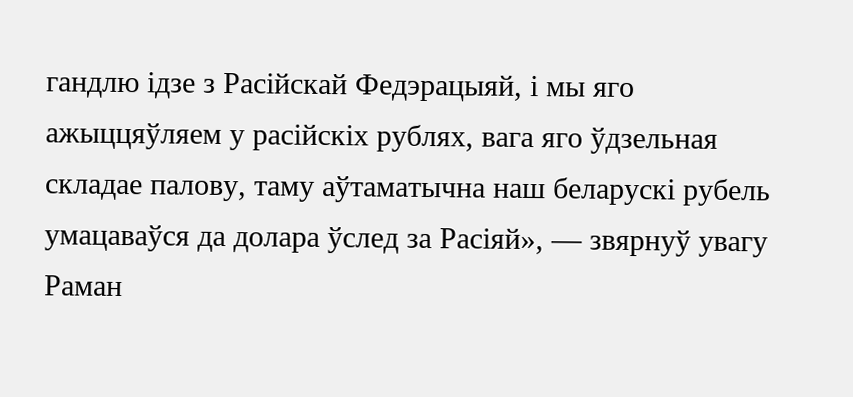гандлю ідзе з Расійскай Федэрацыяй, і мы яго ажыццяўляем у расійскіх рублях, вага яго ўдзельная складае палову, таму аўтаматычна наш беларускі рубель умацаваўся да долара ўслед за Расіяй», — звярнуў увагу Раман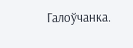Галоўчанка.